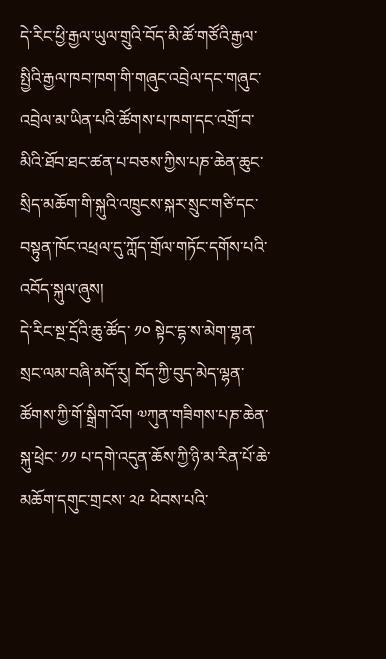དེ་རིང་ཕྱི་རྒྱལ་ཡུལ་གྲུའི་བོད་མི་ཚོ་གཙོའི་རྒྱལ་སྤྱིའི་རྒྱལ་ཁབ་ཁག་གི་གཞུང་འབྲེལ་དང་གཞུང་འབྲེལ་མ་ཡིན་པའི་ཚོགས་པ་ཁག་དང་འགྲོ་བ་མིའི་ཐོབ་ཐང་ཚན་པ་བཅས་ཀྱིས་པཎ་ཆེན་ཆུང་སྲིད་མཆོག་གི་སྐུའི་འཁྲུངས་སྐར་སྲུང་གཙི་དང་བསྟུན་ཁོང་འཕྲལ་དུ་ཀློད་གྲོལ་གཏོང་དགོས་པའི་འབོད་སྐུལ་ཞུས།
དེ་རིང་སྔ་དྲོའི་ཆུ་ཚོད་ ༡༠ སྟེང་དྷ་ས་མེག་གྷན་སྲང་ལམ་བཞི་མདོ་རུ། བོད་ཀྱི་བུད་མེད་ལྷན་ཚོགས་ཀྱི་གོ་སྒྲིག་འོག ༧ཀུན་གཟིགས་པཎ་ཆེན་སྐུ་ཕྲེང་ ༡༡ པ་དགེ་འདུན་ཆོས་ཀྱི་ཉི་མ་རིན་པོ་ཆེ་མཆོག་དགུང་གྲངས་ ༢༩ ཕེབས་པའི་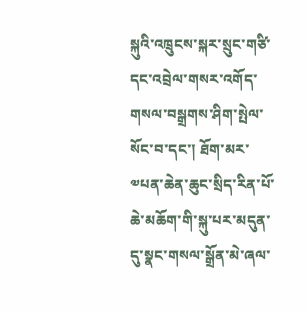སྐུའི་འཁྲུངས་སྐར་སྲུང་གཙི་དང་འབྲེལ་གསར་འགོད་གསལ་བསྒྲགས་ཤིག་སྤེལ་སོང་བ་དང་། ཐོག་མར་༧པན་ཆེན་ཆུང་སྲིད་རིན་པོ་ཆེ་མཆོག་གི་སྐུ་པར་མདུན་དུ་སྣང་གསལ་སྒྲོན་མེ་ཞལ་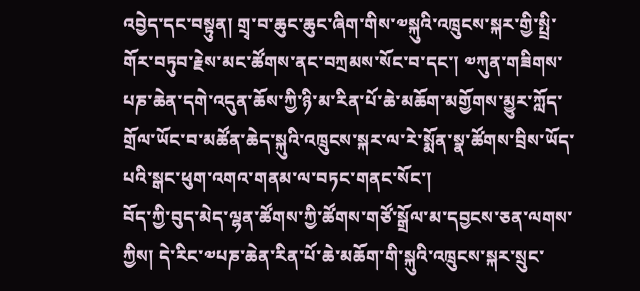འབྱེད་དང་བསྟུན། གྲྭ་བ་ཆུང་ཆུང་ཞིག་གིས་༧སྐུའི་འཁྲུངས་སྐར་གྱི་སྤྲི་གོར་བཏུབ་རྗེས་མང་ཚོགས་ནང་བཀྲམས་སོང་བ་དང་། ༧ཀུན་གཟིགས་པཎ་ཆེན་དགེ་འདུན་ཆོས་ཀྱི་ཉི་མ་རིན་པོ་ཆེ་མཆོག་མགྱོགས་མྱུར་ཀློད་གྲོལ་ཡོང་བ་མཚོན་ཆེད་སྐུའི་འཁྲུངས་སྐར་ལ་རེ་སྨོན་སྣ་ཚོགས་བྲིས་ཡོད་པའི་སྒང་ཕུག་འགའ་གནམ་ལ་བཏང་གནང་སོང་།
བོད་ཀྱི་བུད་མེད་ལྷན་ཚོགས་ཀྱི་ཚོགས་གཙོ་སྒྲོལ་མ་དབྱངས་ཅན་ལགས་ཀྱིས། དེ་རིང་༧པཎ་ཆེན་རིན་པོ་ཆེ་མཆོག་གི་སྐུའི་འཁྲུངས་སྐར་སྲུང་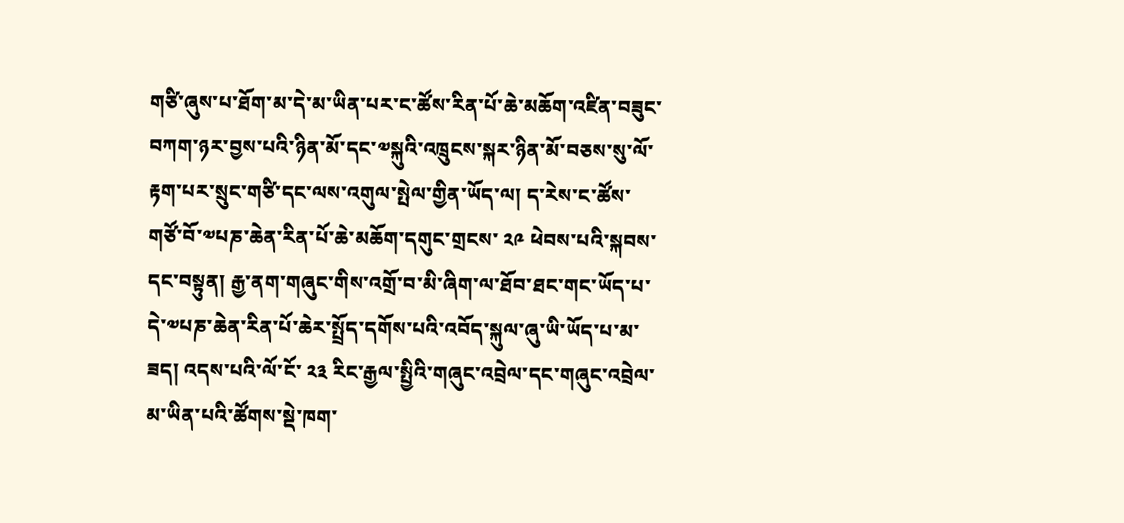གཙི་ཞུས་པ་ཐོག་མ་དེ་མ་ཡིན་པར་ང་ཚོས་རིན་པོ་ཆེ་མཆོག་འཛིན་བཟུང་བཀག་ཉར་བྱས་པའི་ཉིན་མོ་དང་༧སྐུའི་འཁྲུངས་སྐར་ཉིན་མོ་བཅས་སུ་ལོ་རྟག་པར་སྲུང་གཙི་དང་ལས་འགུལ་སྤེལ་གྱིན་ཡོད་ལ། ད་རེས་ང་ཚོས་གཙོ་བོ་༧པཎ་ཆེན་རིན་པོ་ཆེ་མཆོག་དགུང་གྲངས་ ༢༩ ཕེབས་པའི་སྐབས་དང་བསྟུན། རྒྱ་ནག་གཞུང་གིས་འགྲོ་བ་མི་ཞིག་ལ་ཐོབ་ཐང་གང་ཡོད་པ་དེ་༧པཎ་ཆེན་རིན་པོ་ཆེར་སྤྲོད་དགོས་པའི་འབོད་སྐུལ་ཞུ་ཡི་ཡོད་པ་མ་ཟད། འདས་པའི་ལོ་ངོ་ ༢༣ རིང་རྒྱལ་སྤྱིའི་གཞུང་འབྲེལ་དང་གཞུང་འབྲེལ་མ་ཡིན་པའི་ཚོགས་སྡེ་ཁག་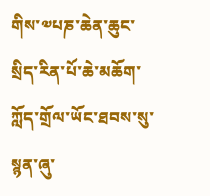གིས་༧པཎ་ཆེན་ཆུང་སྲིད་རིན་པོ་ཆེ་མཆོག་ཀློད་གྲོལ་ཡོང་ཐབས་སུ་སྙན་ཞུ་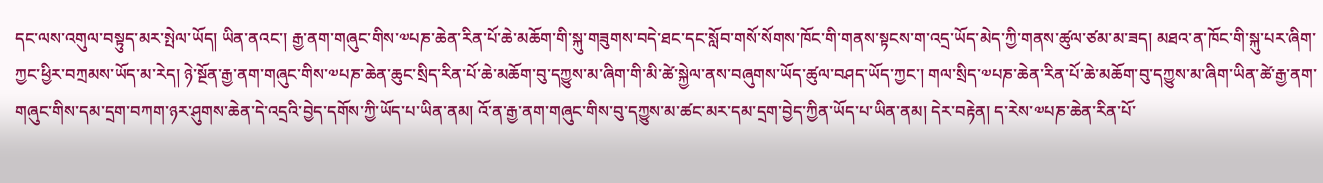དང་ལས་འགུལ་བསྟུད་མར་སྤེལ་ཡོད། ཡིན་ནའང་། རྒྱ་ནག་གཞུང་གིས་༧པཎ་ཆེན་རིན་པོ་ཆེ་མཆོག་གི་སྐུ་གཟུགས་བདེ་ཐང་དང་སློབ་གསོ་སོགས་ཁོང་གི་གནས་སྟངས་ག་འདྲ་ཡོད་མེད་ཀྱི་གནས་ཚུལ་ཙམ་མ་ཟད། མཐའ་ན་ཁོང་གི་སྐུ་པར་ཞིག་ཀྱང་ཕྱིར་བཀྲམས་ཡོད་མ་རེད། ཉེ་སྔོན་རྒྱ་ནག་གཞུང་གིས་༧པཎ་ཆེན་ཆུང་སྲིད་རིན་པོ་ཆེ་མཆོག་བུ་དཀྱུས་མ་ཞིག་གི་མི་ཚེ་སྐྱེལ་ནས་བཞུགས་ཡོད་ཚུལ་བཤད་ཡོད་ཀྱང་། གལ་སྲིད་༧པཎ་ཆེན་རིན་པོ་ཆེ་མཆོག་བུ་དཀྱུས་མ་ཞིག་ཡིན་ཚེ་རྒྱ་ནག་གཞུང་གིས་དམ་དྲག་བཀག་ཉར་ཤུགས་ཆེན་དེ་འདྲའི་བྱེད་དགོས་ཀྱི་ཡོད་པ་ཡིན་ནམ། འོ་ན་རྒྱ་ནག་གཞུང་གིས་བུ་དཀྱུས་མ་ཚང་མར་དམ་དྲག་བྱེད་ཀྱིན་ཡོད་པ་ཡིན་ནམ། དེར་བརྟེན། ད་རེས་༧པཎ་ཆེན་རིན་པོ་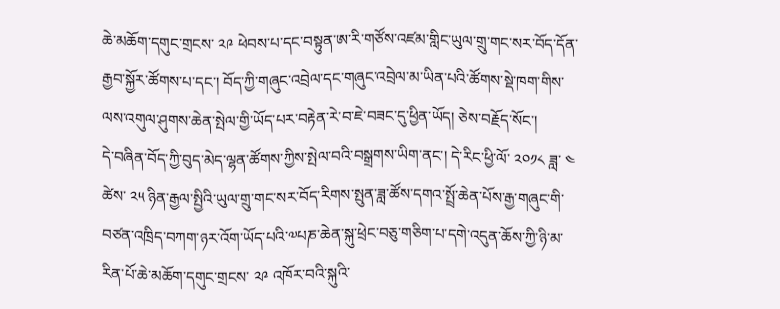ཆེ་མཆོག་དགུང་གྲངས་ ༢༩ ཕེབས་པ་དང་བསྟུན་ཨ་རི་གཙོས་འཛམ་གླིང་ཡུལ་གྲུ་གང་སར་བོད་དོན་རྒྱབ་སྐྱོར་ཚོགས་པ་དང་། བོད་ཀྱི་གཞུང་འབྲེལ་དང་གཞུང་འབྲེལ་མ་ཡིན་པའི་ཚོགས་སྡེ་ཁག་གིས་ལས་འགུལ་ཤུགས་ཆེན་སྤེལ་གྱི་ཡོད་པར་བརྟེན་རེ་བ་ཇེ་བཟང་དུ་ཕྱིན་ཡོད། ཅེས་བརྗོད་སོང་།
དེ་བཞིན་བོད་ཀྱི་བུད་མེད་ལྷན་ཚོགས་ཀྱིས་སྤེལ་བའི་བསྒྲགས་ཡིག་ནང་། དེ་རིང་ཕྱི་ལོ་ ༢༠༡༨ ཟླ་ ༤ ཚེས་ ༢༥ ཉིན་རྒྱལ་སྤྱིའི་ཡུལ་གྲུ་གང་སར་བོད་རིགས་སྤུན་ཟླ་ཚོས་དགའ་སྤྲོ་ཆེན་པོས་རྒྱ་གཞུང་གི་བཙན་འཁྲིད་བཀག་ཉར་འོག་ཡོད་པའི་༧པཎ་ཆེན་སྐུ་ཕྲེང་བཅུ་གཅིག་པ་དགེ་འདུན་ཆོས་ཀྱི་ཉི་མ་རིན་པོ་ཆེ་མཆོག་དགུང་གྲངས་ ༢༩ འཁོར་བའི་སྐུའི་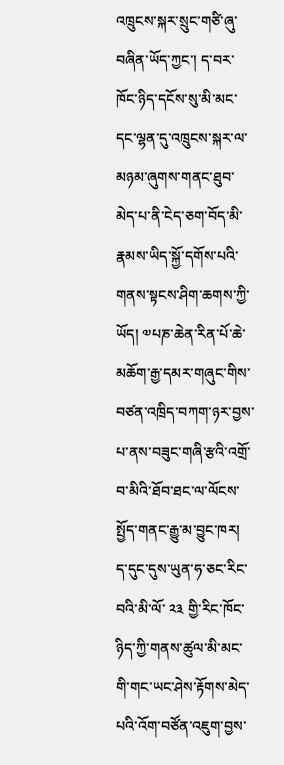འཁྲུངས་སྐར་སྲུང་གཙི་ཞུ་བཞིན་ཡོད་ཀྱང་། ད་བར་ཁོང་ཉིད་དངོས་སུ་མི་མང་དང་ལྷན་དུ་འཁྲུངས་སྐར་ལ་མཉམ་ཞུགས་གནང་ཐུབ་མེད་པ་ནི་ངེད་ཅག་བོད་མི་རྣམས་ཡིད་སྐྱོ་དགོས་པའི་གནས་སྟངས་ཤིག་ཆགས་ཀྱི་ཡོད། ༧པཎ་ཆེན་རིན་པོ་ཆེ་མཆོག་རྒྱ་དམར་གཞུང་གིས་བཙན་འཁྲིད་བཀག་ཉར་བྱས་པ་ནས་བཟུང་གཞི་རྩའི་འགྲོ་བ་མིའི་ཐོབ་ཐང་ལ་ལོངས་སྤྱོད་གནང་རྒྱུ་མ་བྱུང་ཁར། ད་དུང་དུས་ཡུན་ཧ་ཅང་རིང་བའི་མི་ལོ་ ༢༣ གྱི་རིང་ཁོང་ཉིད་ཀྱི་གནས་ཚུལ་མི་མང་གི་གང་ཡང་ཤེས་རྟོགས་མེད་པའི་འོག་བཙོན་འཇུག་བྱས་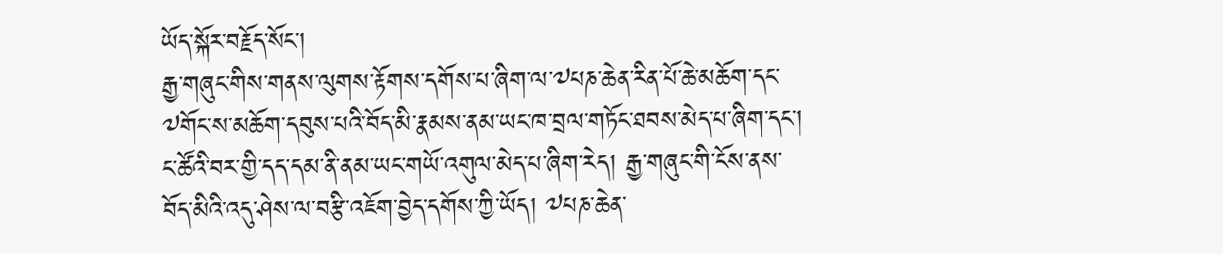ཡོད་སྐོར་བརྗོད་སོང་།
རྒྱ་གཞུང་གིས་གནས་ལུགས་རྟོགས་དགོས་པ་ཞིག་ལ་༧པཎ་ཆེན་རིན་པོ་ཆེ་མཆོག་དང་༧གོང་ས་མཆོག་དབུས་པའི་བོད་མི་རྣམས་ནམ་ཡང་ཁ་བྲལ་གཏོང་ཐབས་མེད་པ་ཞིག་དང་། ང་ཚོའི་བར་གྱི་དད་དམ་ནི་ནམ་ཡང་གཡོ་འགུལ་མེད་པ་ཞིག་རེད། རྒྱ་གཞུང་གི་ངོས་ནས་བོད་མིའི་འདུ་ཤེས་ལ་བརྩི་འཇོག་བྱེད་དགོས་ཀྱི་ཡོད། ༧པཎ་ཆེན་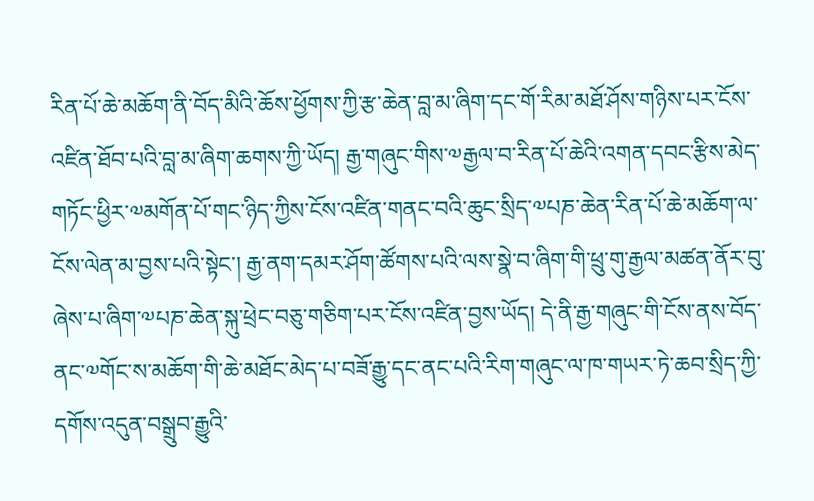རིན་པོ་ཆེ་མཆོག་ནི་བོད་མིའི་ཆོས་ཕྱོགས་ཀྱི་རྩ་ཆེན་བླ་མ་ཞིག་དང་གོ་རིམ་མཐོ་ཤོས་གཉིས་པར་ངོས་འཛིན་ཐོབ་པའི་བླ་མ་ཞིག་ཆགས་ཀྱི་ཡོད། རྒྱ་གཞུང་གིས་༧རྒྱལ་བ་རིན་པོ་ཆེའི་འགན་དབང་རྩིས་མེད་གཏོང་ཕྱིར་༧མགོན་པོ་གང་ཉིད་ཀྱིས་ངོས་འཛིན་གནང་བའི་ཆུང་སྲིད་༧པཎ་ཆེན་རིན་པོ་ཆེ་མཆོག་ལ་ངོས་ལེན་མ་བྱས་པའི་སྟེང་། རྒྱ་ནག་དམར་ཤོག་ཚོགས་པའི་ལས་སྣེ་བ་ཞིག་གི་ཕྲུ་གུ་རྒྱལ་མཚན་ནོར་བུ་ཞེས་པ་ཞིག་༧པཎ་ཆེན་སྐུ་ཕྲེང་བཅུ་གཅིག་པར་ངོས་འཛིན་བྱས་ཡོད། དེ་ནི་རྒྱ་གཞུང་གི་ངོས་ནས་བོད་ནང་༧གོང་ས་མཆོག་གི་ཆེ་མཐོང་མེད་པ་བཟོ་རྒྱུ་དང་ནང་པའི་རིག་གཞུང་ལ་ཁ་གཡར་ཏེ་ཆབ་སྲིད་ཀྱི་དགོས་འདུན་བསྒྲུབ་རྒྱུའི་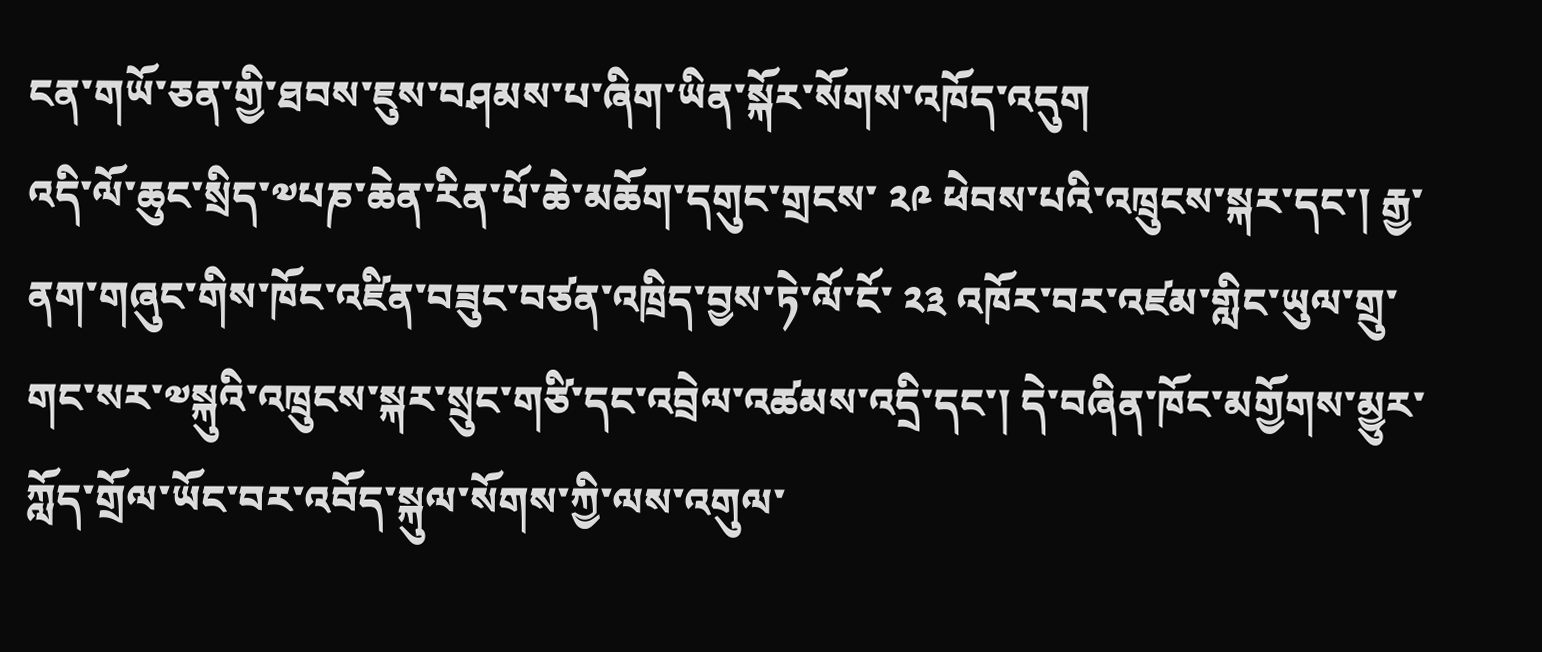ངན་གཡོ་ཅན་གྱི་ཐབས་ཇུས་བཤམས་པ་ཞིག་ཡིན་སྐོར་སོགས་འཁོད་འདུག
འདི་ལོ་ཆུང་སྲིད་༧པཎ་ཆེན་རིན་པོ་ཆེ་མཆོག་དགུང་གྲངས་ ༢༩ ཕེབས་པའི་འཁྲུངས་སྐར་དང་། རྒྱ་ནག་གཞུང་གིས་ཁོང་འཛིན་བཟུང་བཙན་འཁྲིད་བྱས་ཏེ་ལོ་ངོ་ ༢༣ འཁོར་བར་འཛམ་གླིང་ཡུལ་གྲུ་གང་སར་༧སྐུའི་འཁྲུངས་སྐར་སྲུང་གཙི་དང་འབྲེལ་འཚམས་འདྲི་དང་། དེ་བཞིན་ཁོང་མགྱོགས་མྱུར་ཀློད་གྲོལ་ཡོང་བར་འབོད་སྐུལ་སོགས་ཀྱི་ལས་འགུལ་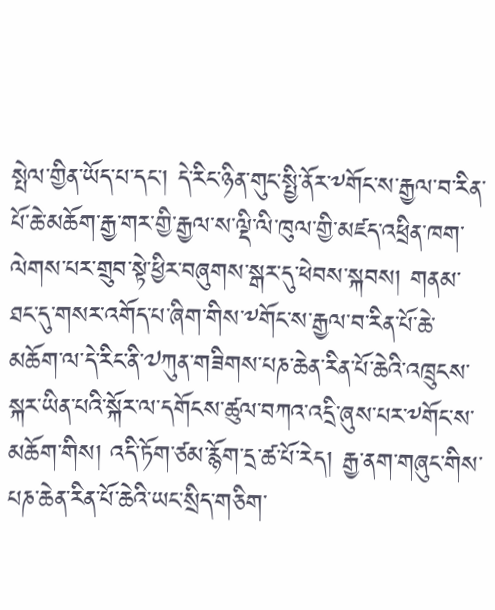སྤེལ་གྱིན་ཡོད་པ་དང་། དེ་རིང་ཉིན་གུང་སྤྱི་ནོར་༸གོང་ས་རྒྱལ་བ་རིན་པོ་ཆེ་མཆོག་རྒྱ་གར་གྱི་རྒྱལ་ས་ལྡི་ལི་ཁུལ་གྱི་མཛད་འཕྲིན་ཁག་ལེགས་པར་གྲུབ་སྟེ་ཕྱིར་བཞུགས་སྒར་དུ་ཕེབས་སྐབས། གནམ་ཐང་དུ་གསར་འགོད་པ་ཞིག་གིས་༸གོང་ས་རྒྱལ་བ་རིན་པོ་ཆེ་མཆོག་ལ་དེ་རིང་ནི་༧ཀུན་གཟིགས་པཎ་ཆེན་རིན་པོ་ཆེའི་འཁྲུངས་སྐར་ཡིན་པའི་སྐོར་ལ་དགོངས་ཚུལ་བཀའ་འདྲི་ཞུས་པར་༸གོང་ས་མཆོག་གིས། འདི་ཏོག་ཙམ་རྙོག་དྲ་ཚ་པོ་རེད། རྒྱ་ནག་གཞུང་གིས་པཎ་ཆེན་རིན་པོ་ཆེའི་ཡང་སྲིད་གཅིག་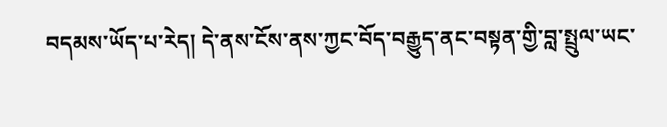བདམས་ཡོད་པ་རེད། དེ་ནས་ངོས་ནས་ཀྱང་བོད་བརྒྱུད་ནང་བསྟན་གྱི་བླ་སྤྲུལ་ཡང་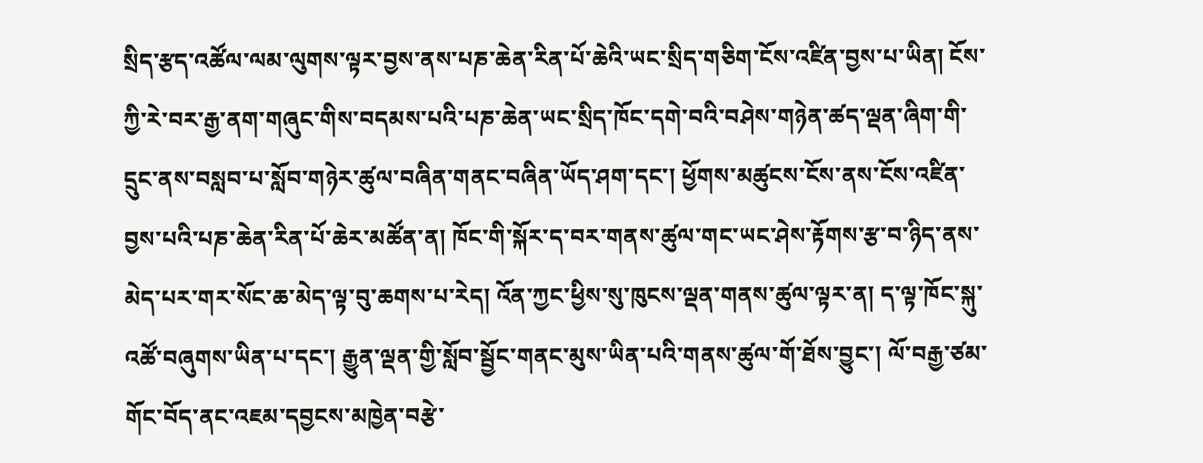སྲིད་རྩད་འཚོལ་ལམ་ལུགས་ལྟར་བྱས་ནས་པཎ་ཆེན་རིན་པོ་ཆེའི་ཡང་སྲིད་གཅིག་ངོས་འཛིན་བྱས་པ་ཡིན། ངོས་ཀྱི་རེ་བར་རྒྱ་ནག་གཞུང་གིས་བདམས་པའི་པཎ་ཆེན་ཡང་སྲིད་ཁོང་དགེ་བའི་བཤེས་གཉེན་ཚད་ལྡན་ཞིག་གི་དྲུང་ནས་བསླབ་པ་སློབ་གཉེར་ཚུལ་བཞིན་གནང་བཞིན་ཡོད་ཤག་དང་། ཕྱོགས་མཚུངས་ངོས་ནས་ངོས་འཛིན་བྱས་པའི་པཎ་ཆེན་རིན་པོ་ཆེར་མཚོན་ན། ཁོང་གི་སྐོར་ད་བར་གནས་ཚུལ་གང་ཡང་ཤེས་རྟོགས་རྩ་བ་ཉིད་ནས་མེད་པར་གར་སོང་ཆ་མེད་ལྟ་བུ་ཆགས་པ་རེད། འོན་ཀྱང་ཕྱིས་སུ་ཁུངས་ལྡན་གནས་ཚུལ་ལྟར་ན། ད་ལྟ་ཁོང་སྐུ་འཚོ་བཞུགས་ཡིན་པ་དང་། རྒྱུན་ལྡན་གྱི་སློབ་སྦྱོང་གནང་མུས་ཡིན་པའི་གནས་ཚུལ་གོ་ཐོས་བྱུང་། ལོ་བརྒྱ་ཙམ་གོང་བོད་ནང་འཇམ་དབྱངས་མཁྱེན་བརྩེ་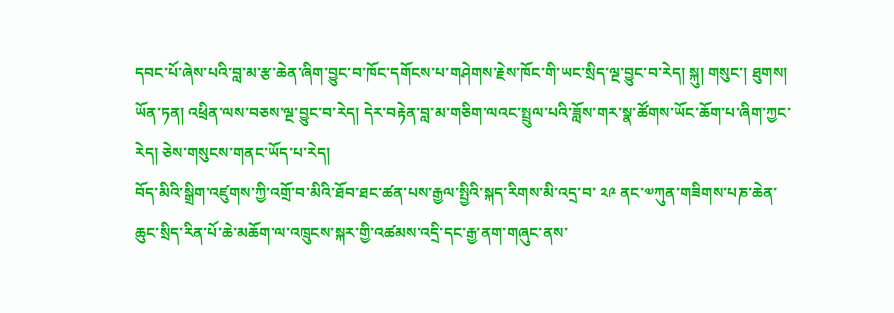དབང་པོ་ཞེས་པའི་བླ་མ་རྩ་ཆེན་ཞིག་བྱུང་བ་ཁོང་དགོངས་པ་གཤེགས་རྗེས་ཁོང་གི་ཡང་སྲིད་ལྔ་བྱུང་བ་རེད། སྐུ། གསུང་། ཐུགས། ཡོན་ཏན། འཕྲིན་ལས་བཅས་ལྔ་བྱུང་བ་རེད། དེར་བརྟེན་བླ་མ་གཅིག་ལའང་སྤྲུལ་པའི་ཟློས་གར་སྣ་ཚོགས་ཡོང་ཆོག་པ་ཞིག་ཀྱང་རེད། ཅེས་གསུངས་གནང་ཡོད་པ་རེད།
བོད་མིའི་སྒྲིག་འཛུགས་ཀྱི་འགྲོ་བ་མིའི་ཐོབ་ཐང་ཚན་པས་རྒྱལ་སྤྱིའི་སྐད་རིགས་མི་འདྲ་བ་ ༢༩ ནང་༧ཀུན་གཟིགས་པཎ་ཆེན་ཆུང་སྲིད་རིན་པོ་ཆེ་མཆོག་ལ་འཁྲུངས་སྐར་གྱི་འཚམས་འདྲི་དང་རྒྱ་ནག་གཞུང་ནས་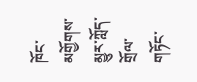ཁོང་མགྱོགས་མྱུར་ཀློད་གྲོལ་གཏོང་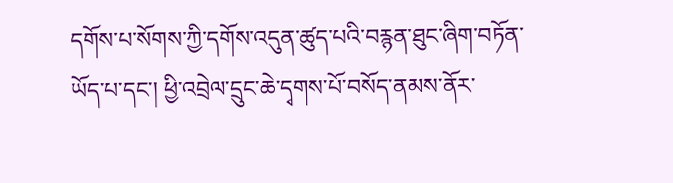དགོས་པ་སོགས་ཀྱི་དགོས་འདུན་ཚུད་པའི་བརྙན་ཐུང་ཞིག་བཏོན་ཡོད་པ་དང་། ཕྱི་འབྲེལ་དྲུང་ཆེ་དྭགས་པོ་བསོད་ནམས་ནོར་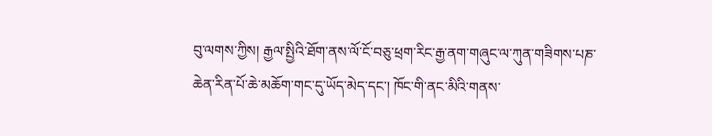བུ་ལགས་ཀྱིས། རྒྱལ་སྤྱིའི་ཐོག་ནས་ལོ་ངོ་བཅུ་ཕྲག་རིང་རྒྱ་ནག་གཞུང་ལ་ཀུན་གཟིགས་པཎ་ཆེན་རིན་པོ་ཆེ་མཆོག་གང་དུ་ཡོད་མེད་དང་། ཁོང་གི་ནང་མིའི་གནས་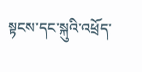སྟངས་དང་སྐུའི་འཕྲོད་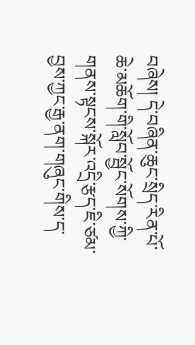བཞེས། དེ་བཞིན་ཆུང་སྲིད་རིན་པོ་ཆེ་མཆོག་གི་སློབ་སྦྱོང་སོགས་ཀྱི་གནས་སྟངས་སྐོར་འདྲི་རྩད་ཇི་ཙམ་བྱས་ཀྱང་རྒྱ་ནག་གཞུང་གིས་ད་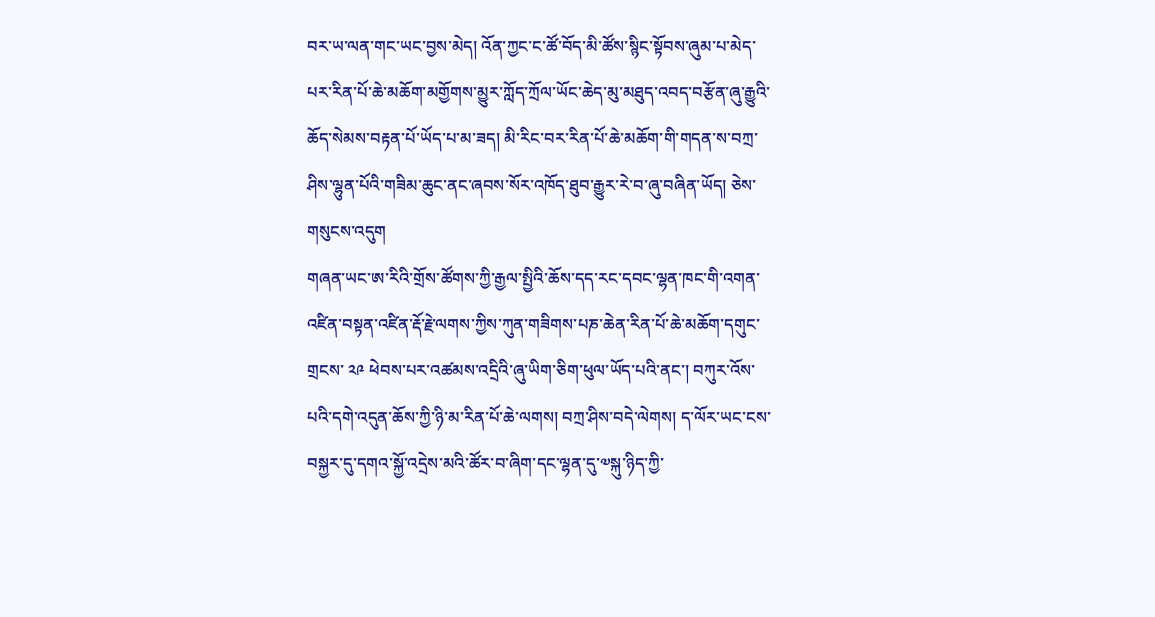བར་ཡ་ལན་གང་ཡང་བྱས་མེད། འོན་ཀྱང་ང་ཚོ་བོད་མི་ཚོས་སྙིང་སྟོབས་ཞུམ་པ་མེད་པར་རིན་པོ་ཆེ་མཆོག་མགྱོགས་མྱུར་ཀློད་ཀྲོལ་ཡོང་ཆེད་མུ་མཐུད་འབད་བརྩོན་ཞུ་རྒྱུའི་ཆོད་སེམས་བརྟན་པོ་ཡོད་པ་མ་ཟད། མི་རིང་བར་རིན་པོ་ཆེ་མཆོག་གི་གདན་ས་བཀྲ་ཤིས་ལྷུན་པོའི་གཟིམ་ཆུང་ནང་ཞབས་སོར་འཁོད་ཐུབ་རྒྱུར་རེ་བ་ཞུ་བཞིན་ཡོད། ཅེས་གསུངས་འདུག
གཞན་ཡང་ཨ་རིའི་གྲོས་ཚོགས་ཀྱི་རྒྱལ་སྤྱིའི་ཆོས་དད་རང་དབང་ལྷན་ཁང་གི་འགན་འཛིན་བསྟན་འཛིན་རྡོ་རྗེ་ལགས་ཀྱིས་ཀུན་གཟིགས་པཎ་ཆེན་རིན་པོ་ཆེ་མཆོག་དགུང་གྲངས་ ༢༩ ཕེབས་པར་འཚམས་འདྲིའི་ཞུ་ཡིག་ཅིག་ཕུལ་ཡོད་པའི་ནང་། བཀུར་འོས་པའི་དགེ་འདུན་ཆོས་ཀྱི་ཉི་མ་རིན་པོ་ཆེ་ལགས། བཀྲ་ཤིས་བདེ་ལེགས། ད་ལོར་ཡང་ངས་བསྐྱར་དུ་དགའ་སྐྱོ་འདྲེས་མའི་ཚོར་བ་ཞིག་དང་ལྷན་དུ་༧སྐུ་ཉིད་ཀྱི་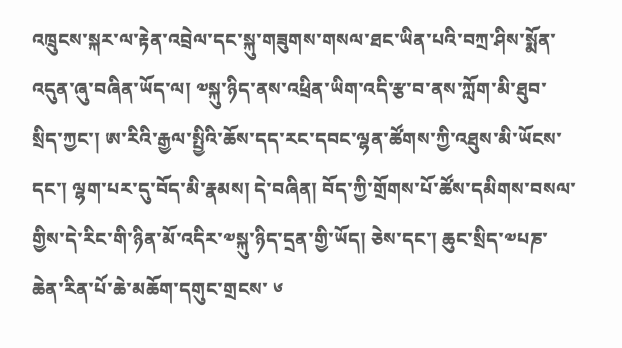འཁྲུངས་སྐར་ལ་རྟེན་འབྲེལ་དང་སྐུ་གཟུགས་གསལ་ཐང་ཡིན་པའི་བཀྲ་ཤིས་སྨོན་འདུན་ཞུ་བཞིན་ཡོད་ལ། ༧སྐུ་ཉིད་ནས་འཕྲིན་ཡིག་འདི་རྩ་བ་ནས་ཀློག་མི་ཐུབ་སྲིད་ཀྱང་། ཨ་རིའི་རྒྱལ་སྤྱིའི་ཆོས་དད་རང་དབང་ལྷན་ཚོགས་ཀྱི་འཐུས་མི་ཡོངས་དང་། ལྷག་པར་དུ་བོད་མི་རྣམས། དེ་བཞིན། བོད་ཀྱི་གྲོགས་པོ་ཚོས་དམིགས་བསལ་གྱིས་དེ་རིང་གི་ཉིན་མོ་འདིར་༧སྐུ་ཉིད་དྲན་གྱི་ཡོད། ཅེས་དང་། ཆུང་སྲིད་༧པཎ་ཆེན་རིན་པོ་ཆེ་མཆོག་དགུང་གྲངས་ ༦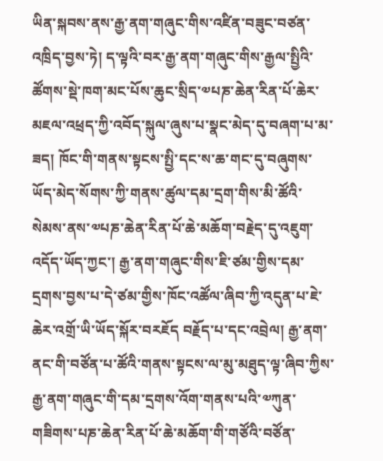ཡིན་སྐབས་ནས་རྒྱ་ནག་གཞུང་གིས་འཛིན་བཟུང་བཙན་འཁྲིད་བྱས་ཏེ། ད་ལྟའི་བར་རྒྱ་ནག་གཞུང་གིས་རྒྱལ་སྤྱིའི་ཚོགས་སྡེ་ཁག་མང་པོས་ཆུང་སྲིད་༧པཎ་ཆེན་རིན་པོ་ཆེར་མཇལ་འཕྲད་ཀྱི་འབོད་སྐུལ་ཞུས་པ་སྣང་མེད་དུ་བཞག་པ་མ་ཟད། ཁོང་གི་གནས་སྟངས་སྤྱི་དང་ས་ཆ་གང་དུ་བཞུགས་ཡོད་མེད་སོགས་ཀྱི་གནས་ཚུལ་དམ་དྲག་གིས་མི་ཚོའི་སེམས་ནས་༧པཎ་ཆེན་རིན་པོ་ཆེ་མཆོག་བརྗེད་དུ་འཇུག་འདོད་ཡོད་ཀྱང་། རྒྱ་ནག་གཞུང་གིས་ཇི་ཙམ་གྱིས་དམ་དྲགས་བྱས་པ་དེ་ཙམ་གྱིས་ཁོང་འཚོལ་ཞིབ་ཀྱི་འདུན་པ་ཇེ་ཆེར་འགྲོ་ཡི་ཡོད་སྐོར་བརཇོད བརྗོད་པ་དང་འབྲེལ། རྒྱ་ནག་ནང་གི་བཙོན་པ་ཚོའི་གནས་སྟངས་ལ་མུ་མཐུད་ལྟ་ཞིབ་ཀྱིས་རྒྱ་ནག་གཞུང་གི་དམ་དྲགས་འོག་གནས་པའི་༧ཀུན་གཟིགས་པཎ་ཆེན་རིན་པོ་ཆེ་མཆོག་གི་གཙོའི་བཙོན་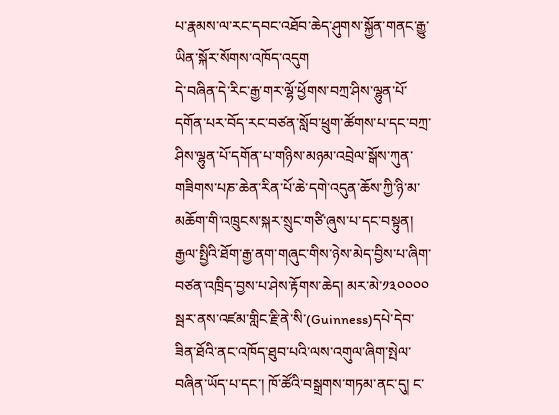པ་རྣམས་ལ་རང་དབང་འཐོབ་ཆེད་ཤུགས་སྐྱོན་གནང་རྒྱུ་ཡིན་སྐོར་སོགས་འཁོད་འདུག
དེ་བཞིན་དེ་རིང་རྒྱ་གར་ལྷོ་ཕྱོགས་བཀྲ་ཤིས་ལྷུན་པོ་དགོན་པར་བོད་རང་བཙན་སློབ་ཕྲུག་ཚོགས་པ་དང་བཀྲ་ཤིས་ལྷུན་པོ་དགོན་པ་གཉིས་མཉམ་འབྲེལ་སྒོས་ཀུན་གཟིགས་པཎ་ཆེན་རིན་པོ་ཆེ་དགེ་འདུན་ཆོས་ཀྱི་ཉི་མ་མཆོག་གི་འཁྲུངས་སྐར་སྲུང་གཙི་ཞུས་པ་དང་བསྟུན། རྒྱལ་སྤྱིའི་ཐོག་རྒྱ་ནག་གཞུང་གིས་ཉེས་མེད་བྱིས་པ་ཞིག་བཙན་འཁྲིད་བྱས་པ་ཤེས་རྟོགས་ཆེད། མར་མེ་༡༣༠༠༠༠ སྦར་ནས་འཛམ་གླིང་རྗི་ནེ་སི་(Guinness)དཔེ་དེབ་ཟིན་ཐོའི་ནང་འཁོད་ཐུབ་པའི་ལས་འགུལ་ཞིག་སྤེལ་བཞིན་ཡོད་པ་དང་། ཁོ་ཚོའི་བསྒྲགས་གཏམ་ནང་དུ། ང་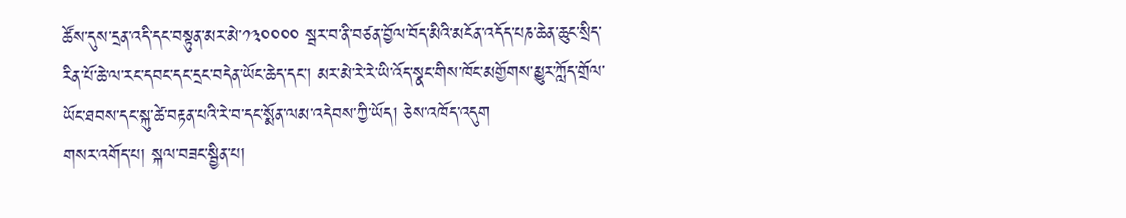ཚོས་དུས་དྲན་འདི་དང་བསྟུན་མར་མེ་༡༣༠༠༠༠ སྦར་བ་ནི་བཙན་བྱོལ་བོད་མིའི་མངོན་འདོད་པཎ་ཆེན་ཆུང་སྲིད་རིན་པོ་ཆེ་ལ་རང་དབང་དང་དྲང་བདེན་ཡོང་ཆེད་དང་། མར་མེ་རེ་རེ་ཡི་འོད་སྣང་གིས་ཁོང་མགྱོགས་མྱུར་ཀློད་གྲོལ་ཡོང་ཐབས་དང་སྐུ་ཚེ་བརྟན་པའི་རེ་བ་དང་སྨོན་ལམ་འདེབས་ཀྱི་ཡོད། ཅེས་འཁོད་འདུག
གསར་འགོད་པ། སྐལ་བཟང་སྦྱིན་པ།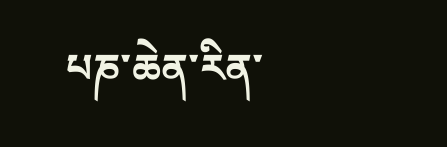པཎ་ཆེན་རིན་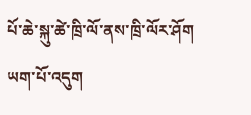པོ་ཆེ་སྐུ་ཚེ་ཁྲི་ལོ་ནས་ཁྲི་ལོར་ཤོག
ཡག་པོ་འདུག